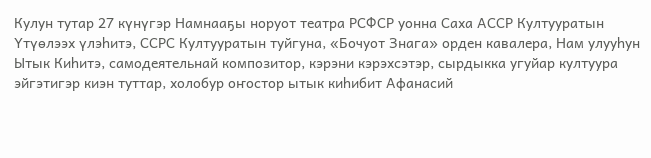Кулун тутар 27 күнүгэр Намнааҕы норуот театра РСФСР уонна Саха АССР Култууратын Үтүөлээх үлэһитэ, ССРС Култууратын туйгуна, «Бочуот Знага» орден кавалера, Нам улууһун Ытык Киһитэ, самодеятельнай композитор, кэрэни кэрэхсэтэр, сырдыкка угуйар култуура эйгэтигэр киэн туттар, холобур оҥостор ытык киһибит Афанасий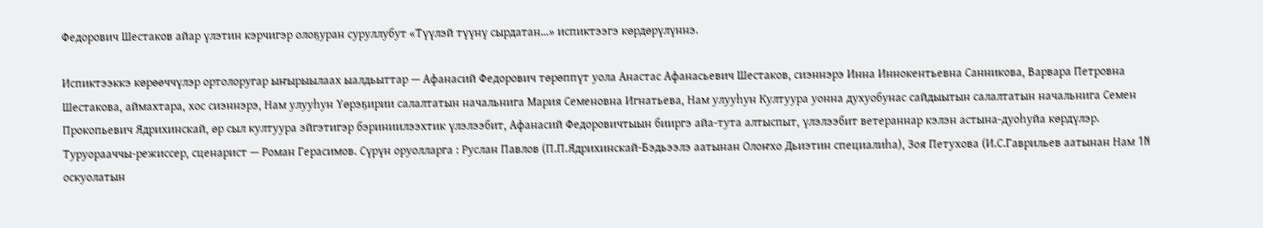Федорович Шестаков айар үлэтин кэрчигэр олоҕуран суруллубут «Түүлэй түүнү сырдатан…» испиктээгэ көрдөрүлүннэ.

Испиктээккэ көрөөччүлэр ортолоругар ыҥырыылаах ыалдьыттар — Афанасий Федорович төрөппүт уола Анастас Афанасьевич Шестаков, сиэннэрэ Инна Иннокентьевна Санникова, Варвара Петровна Шестакова, аймахтара, хос сиэннэрэ, Нам улууһун Үөрэҕирии салалтатын начальнига Мария Семеновна Игнатьева, Нам улууһун Култуура уонна духуобунас сайдыытын салалтатын начальнига Семен Прокопьевич Ядрихинскай, өр сыл култуура эйгэтигэр бэриниилээхтик үлэлээбит, Афанасий Федоровичтыын бииргэ айа-тута алтыспыт, үлэлээбит ветераннар кэлэн астына-дуоһуйа көрдүлэр.
Туруорааччы-режиссер, сценарист — Роман Герасимов. Сүрүн оруолларга : Руслан Павлов (П.П.Ядрихинскай-Бэдьээлэ аатынан Олоҥхо Дьиэтин специалиһа), Зоя Петухова (И.С.Гаврильев аатынан Нам 1N оскуолатын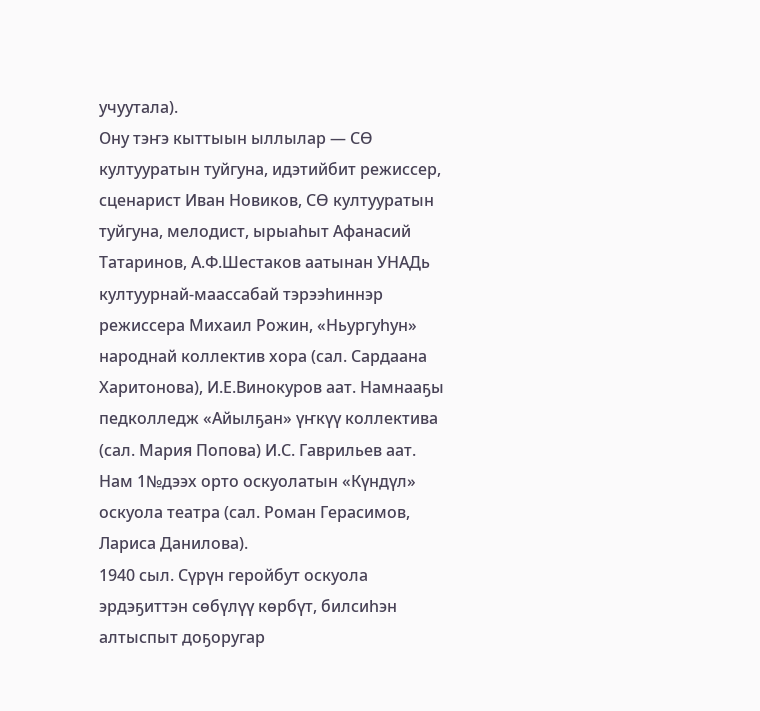учуутала).
Ону тэҥэ кыттыын ыллылар — СӨ култууратын туйгуна, идэтийбит режиссер, сценарист Иван Новиков, СӨ култууратын туйгуна, мелодист, ырыаһыт Афанасий Татаринов, А.Ф.Шестаков аатынан УНАДь култуурнай-маассабай тэрээһиннэр режиссера Михаил Рожин, «Ньургуһун» народнай коллектив хора (сал. Сардаана Харитонова), И.Е.Винокуров аат. Намнааҕы педколледж «Айылҕан» үҥкүү коллектива (сал. Мария Попова) И.С. Гаврильев аат. Нам 1№дээх орто оскуолатын «Күндүл» оскуола театра (сал. Роман Герасимов, Лариса Данилова).
1940 сыл. Сүрүн геройбут оскуола эрдэҕиттэн сөбүлүү көрбүт, билсиһэн алтыспыт доҕоругар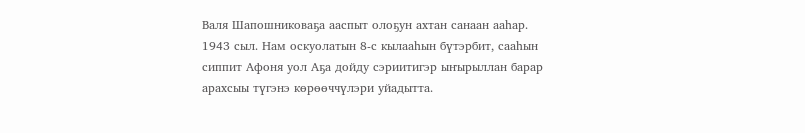Валя Шапошниковаҕа ааспыт олоҕун ахтан санаан ааһар.
1943 сыл. Нам оскуолатын 8-с кылааһын бүтэрбит, сааһын сиппит Афоня уол Аҕа дойду сэриитигэр ыҥырыллан барар арахсыы түгэнэ көрөөччүлэри уйадытта.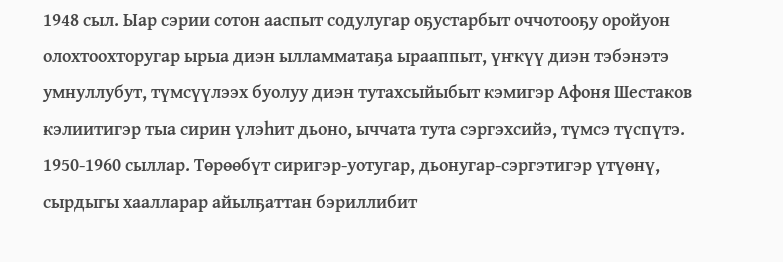1948 сыл. Ыар сэрии сотон ааспыт содулугар оҕустарбыт оччотооҕу оройуон олохтоохторугар ырыа диэн ылламматаҕа ырааппыт, үҥкүү диэн тэбэнэтэ умнуллубут, түмсүүлээх буолуу диэн тутахсыйыбыт кэмигэр Афоня Шестаков кэлиитигэр тыа сирин үлэһит дьоно, ыччата тута сэргэхсийэ, түмсэ түспүтэ.
1950-1960 сыллар. Төрөөбүт сиригэр-уотугар, дьонугар-сэргэтигэр үтүөнү, сырдыгы хаалларар айылҕаттан бэриллибит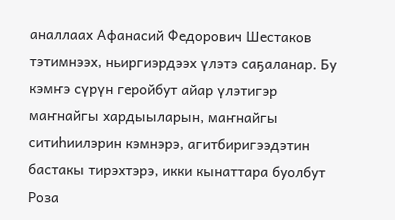аналлаах Афанасий Федорович Шестаков тэтимнээх, ньиргиэрдээх үлэтэ саҕаланар. Бу кэмҥэ сүрүн геройбут айар үлэтигэр маҥнайгы хардыыларын, маҥнайгы ситиһиилэрин кэмнэрэ, агитбиригээдэтин бастакы тирэхтэрэ, икки кынаттара буолбут Роза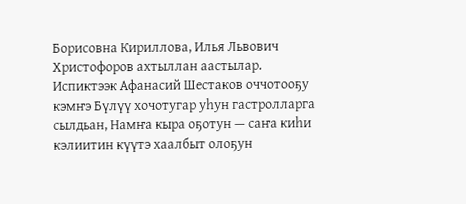Борисовна Кириллова, Илья Львович Христофоров ахтыллан аастылар.
Испиктээк Афанасий Шестаков оччотооҕу кэмҥэ Бүлүү хочотугар уһун гастролларга сылдьан, Намҥа кыра оҕотун — саҥа киһи кэлиитин күүтэ хаалбыт олоҕун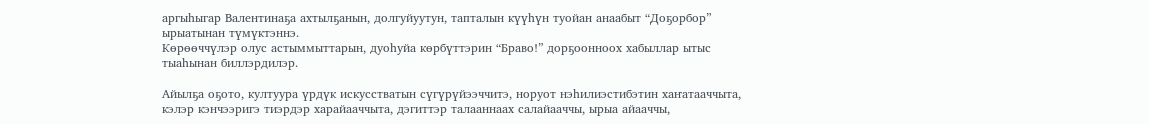аргыһыгар Валентинаҕа ахтылҕанын, долгуйуутун, тапталын күүһүн туойан анаабыт “Доҕорбор” ырыатынан түмүктэннэ.
Көрөөччүлэр олус астыммыттарын, дуоһуйа көрбүттэрин “Браво!” дорҕоонноох хабыллар ытыс тыаһынан биллэрдилэр.

Айылҕа оҕото, култуура үрдүк искусстватын сүгүрүйээччитэ, норуот нэһилиэстибэтин хаҥатааччыта, кэлэр кэнчээригэ тиэрдэр харайааччыта, дэгиттэр талааннаах салайааччы, ырыа айааччы,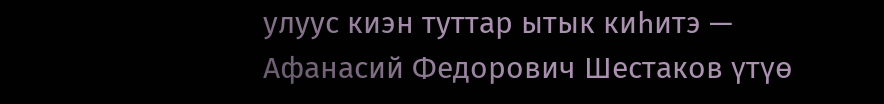улуус киэн туттар ытык киһитэ — Афанасий Федорович Шестаков үтүө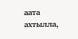аата ахтылла,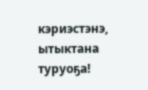кэриэстэнэ, ытыктана туруоҕа!